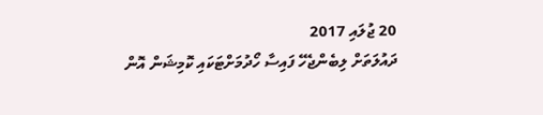20 ޖުލައި 2017
ދައުލަތަށް ލިބެންޖެހޭ ފައިސާ ހޯދުމަށްޓަކައި ކޮމިޝަން އޮން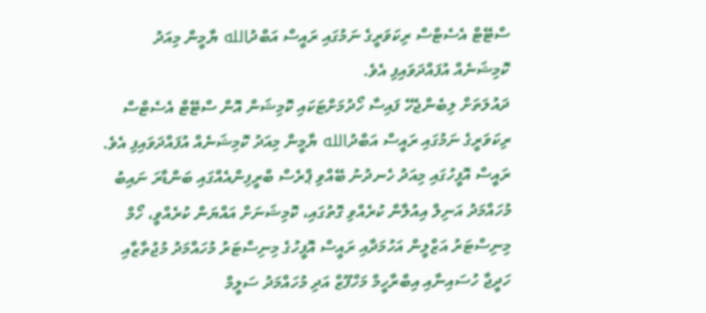ސްޓޭޓް އެސެޓްސް ރިކަވަރީގެ ނަމުގައި ރައީސް އަބްދުالله ޔާމީން މިއަދު ކޮމިޝަނެއް އުފައްދަވައިފި އެވެ.
ދައުލަތަށް ލިބެންޖެހޭ ފައިސާ ހޯދުމަށްޓަކައި ކޮމިޝަން އޮން ސްޓޭޓް އެސެޓްސް ރިކަވަރީގެ ނަމުގައި ރައީސް އަބްދުالله ޔާމީން މިއަދު ކޮމިޝަނެއް އުފައްދަވައިފި އެވެ.
ރައީސް އޮފީހުގައި މިއަދު ހެނދުނު ބޭއްވި ޕްރެސް ބްރީފިންއެއްގައި ބަންޑާރަ ނައިބު މުހައްމަދު އަނިލް އިއުލާން ކުރެއްވި ގޮތުގައި، ކޮމިޝަނަށް އައްޔަން ކުރެއްވީ، ހޯމް މިނިސްޓަރު އަޒްލީން އަހުމަދާއި ރައީސް އޮފީހުގެ މިނިސްޓަރު މުހައްމަދު މުޖުތާޒާއި ހަދީޖާ ހުސައިނާއި އިބްރާހީމް މަހްފޫޒް އަދި މުހައްމަދު ސަލީމް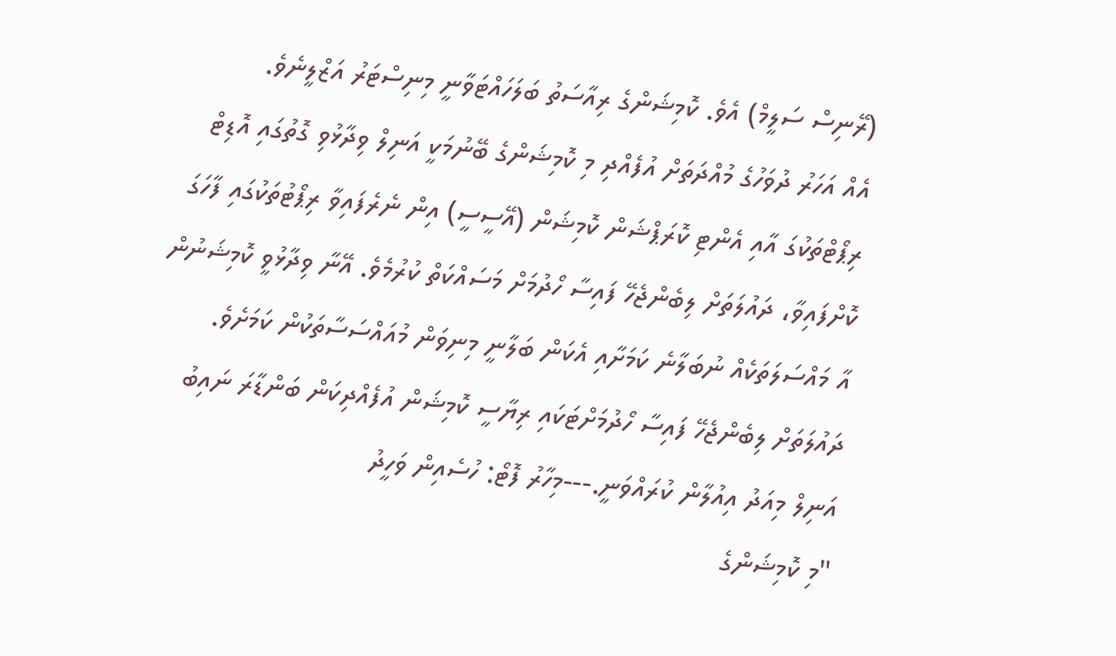(ރޭނިސް ސަލީމް) އެވެ. ކޮމިޝަންގެ ރިއާސަތު ބަލަހައްޓަވާނީ މިނިސްޓަރު އަޒްލީނެވެ.
އެއް އަހަރު ދުވަހުގެ މުއްދަތަށް އުފެއްދި މި ކޮމިޝަންގެ ބޭނުމަކީ އަނިލް ވިދާޅުވި ގޮތުގައި އޮޑިޓް ރިޕޯޓްތަކުގަ އާއި އެންޓި ކޮރަޕްޝަން ކޮމިޝަން (އޭސީސީ) އިން ނެރެފައިވާ ރިޕޯޓުތަކުގައި ފާހަގަ ކޮށްފައިވާ، ދައުލަތަށް ލިބެންޖެހޭ ފައިސާ ހޯދުމަށް މަސައްކަތް ކުރުމެވެ. އޭނާ ވިދާޅުވީ ކޮމިޝަނުން އާ މައްސަލަތަކެއް ނުބަލާނެ ކަމަށާއި އެކަން ބަލާނީ މިނިވަން މުއައްސަސާތަކުން ކަމަށެވެ.
ދައުލަތަށް ލިބެންޖެހޭ ފައިސާ ހޯދުމަށްޓަކައި ރިޔާސީ ކޮމިޝަން އުފެއްދިކަން ބަންޑާރަ ނައިބު އަނިލް މިއަދު އިއުލާން ކުރައްވަނީ.---މިހާރު ފޮޓޯ: ހުސެއިން ވަހީދު
"މި ކޮމިޝަންގެ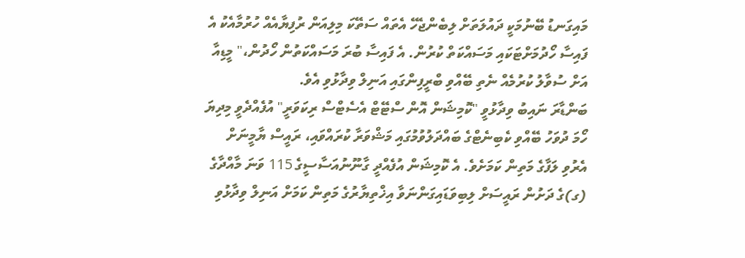މައިގަނޑު ބޭނުމަކީ ދައުލަތަށް ލިބެންޖެހޭ އެތައް ސަތޭކަ މިލިއަން ރުފިޔާއެއް ހުރުމާއެކު އެ ފައިސާ ހޯދުމަށްޓަކައި މަސައްކަތް ކުރުން. އެ ފައިސާ ބުރަ މަސައްކަތުން ހޯދުން،" މީޑިއާ އަށް ސުވާލު ކުރުމެއް ނެތި ބޭއްވި ބްރީފިންގައި އަނިލް ވިދާޅުވި އެވެ.
ބަންޑާރަ ނައިބު ވިދާޅުވީ "ކޮމިޝަން އޮން ސްޓޭޓް އެސެޓްސް ރިކަވަރީ" އުފެއްދެވީ މިދިޔަ ހޯމަ ދުވަހު ބޭއްވި ކެބިނެޓްގެ ބައްދަލުވުމުގައި މަޝްވަރާ ކުރައްވައި، ރައީސް ޔާމީނަށް އެރުވި ލަފާގެ މަތިން ކަމަށެވެ. އެ ކޮމިޝަން އުފެއްދީ ގާނޫނުއަސާސީގެ 115 ވަނަ މާއްދާގެ (ގ)ގެ ދަށުން ރައީސަށް ލިބިވަޑައިގަންނަވާ އިޚްތިޔާރުގެ މަތިން ކަމަށް އަނިލް ވިދާޅުވި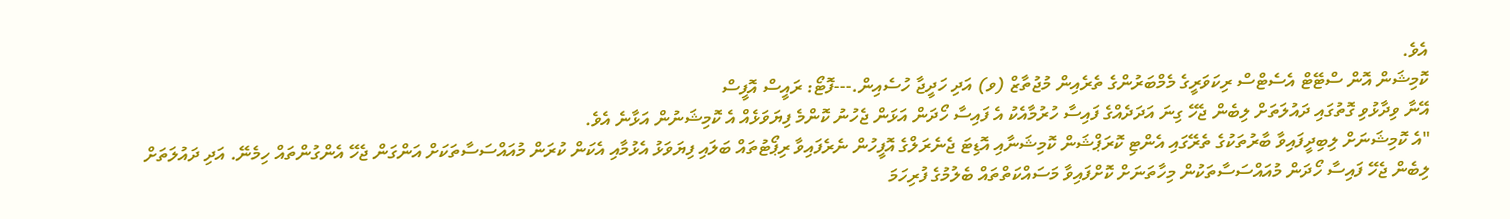އެވެ.
ކޮމިޝަން އޮން ސްޓޭޓް އެސެޓްސް ރިކަވަރީގެ މެމްބަރުންގެ ތެރެއިން މުޖުތާޒް (ވ) އަދި ހަދީޖާ ހުސެއިން.---ފޮޓޯ: ރައީސް އޮފީސް
އޭނާ ވިދާޅުވި ގޮތުގައި ދައުލަތަށް ލިބެން ޖެހޭ ގިނަ އަދަދެއްގެ ފައިސާ ހުރުމާއެކު އެ ފައިސާ ހޯދަން އަޅަން ޖެހުނު ކޮންމެ ފިޔަވަޅެއް އެ ކޮމިޝަނުން އަޅާނެ އެވެ.
"އެ ކޮމިޝަނަށް ލިބިދީފައިވާ ބާރުތަކުގެ ތެރޭގައި އެންޓި ކޮރަޕްޝަން ކޮމިޝަނާއި އޮޑިޓަ ޖެނެރަލްގެ އޮފީހުން ނެރެފައިވާ ރިޕޯޓުތައް ބަލައި ފިޔަވަޅު އެޅުމާއި އެކަން ކުރަން މުއައްސަސާތަކަށް އަންގަން ޖެހޭ އެންގުންތައް ހިމެނޭ. އަދި ދައުލަތަށް ލިބެން ޖެހޭ ފައިސާ ހޯދަން މުއައްސަސާތަކުން މިހާތަނަށް ކޮށްފައިވާ މަސައްކަތްތައް ބެލުމުގެ ފުރިހަމަ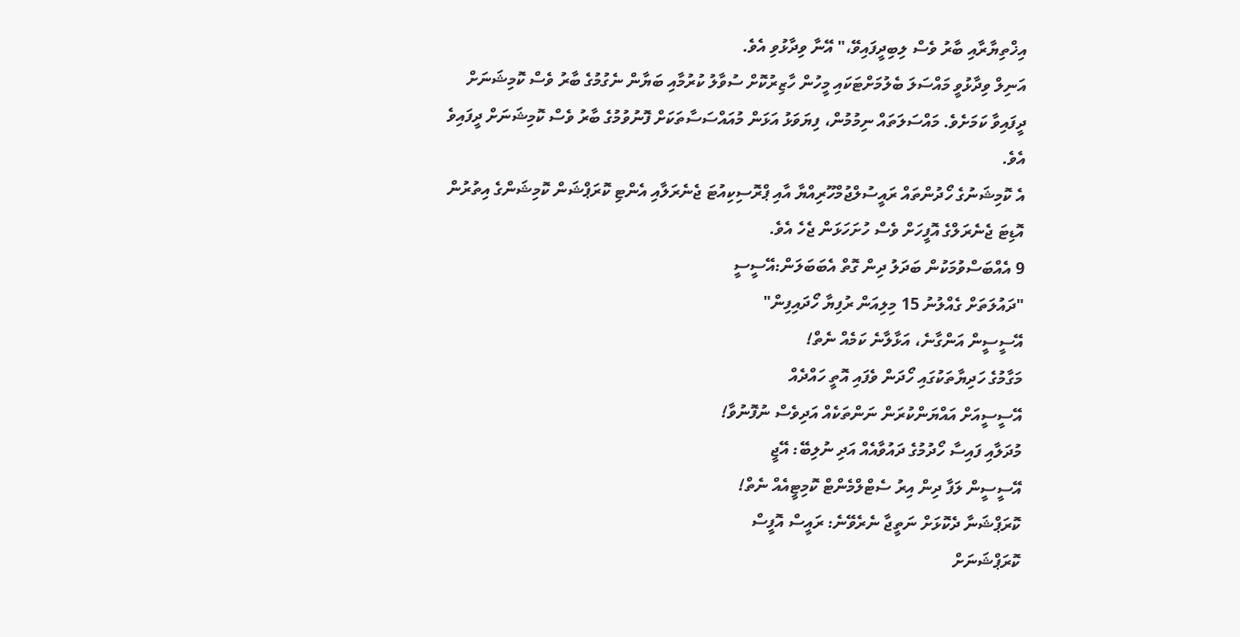އިޚްތިޔާރާއި ބާރު ވެސް ލިބިދީފައިވޭ،" އޭނާ ވިދާޅުވި އެވެ.
އަނިލް ވިދާޅުވީ މައްސަލަ ބެލުމަށްޓަކައި މީހުން ހާޒިރުކޮށް ސުވާލު ކުރުމާއި ބަޔާން ނެގުމުގެ ބާރު ވެސް ކޮމިޝަނަށް ދީފައިވާ ކަމަށެވެ. މައްސަލަތައް ނިމުމުން، ފިޔަވަޅު އަޅަން މުއައްސަސާތަކަށް ފޮނުވުމުގެ ބާރު ވެސް ކޮމިޝަނަށް ދީފައިވެ އެވެ.
އެ ކޮމިޝަނުގެ ހޯދުންތައް ރައީސުލްޖުމްހޫރިއްޔާ އާއި ޕްރޮސިކިއުޓަ ޖެނެރަލާއި އެންޓި ކޮރަޕްޝަން ކޮމިޝަންގެ އިތުރުން އޮޑިޓަ ޖެނެރަލްގެ އޮފީހަށް ވެސް ހުށަހަޅަން ޖެހެ އެވެ.
9 އެއްބަސްވުމަކުން ބަދަލު ދިން ގޮތް އެބަބަލަން:އޭސީސީ
"ދައުލަތަށް ގެއްލުނު 15 މިލިއަން ރުފިޔާ ހޯދައިފިން"
އޭސީސީން އަންގާނެ، އަޅާލާނެ ކަމެއް ނެތް!
މަގާމުގެ ހަދިޔާތަކުގައި ހޯދަން ވެފައި އޮތީ ހައްދެއް
އޭސީސީއަށް އައްޔަންކުރަން ނަންތަކެއް އަދިވެސް ނުފޮނުވާ!
މުދަލާއި ފައިސާ ހޯދުމުގެ ދައުވާއެއް އަދި ނުލިބޭ: އޭޖީ
އޭސީސީން ލަފާ ދިން އިރު ސެޓްލްމެންޓް ކޮމިޓީއެއް ނެތް!
ކޮރަޕްޝަނާ ދެކޮޅަށް ނަތީޖާ ނެރެވޭނެ: ރައީސް އޮފީސް
ކޮރަޕްޝަނަށް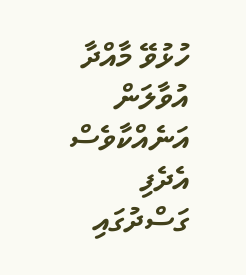ހުޅުވޭ މާއްދާ އުވާލަން އަނެއްކާވެސް އެދެފި
ގަސްދުގައި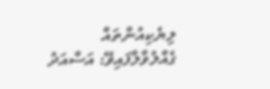ލިޔެކިއުންތައް ގެއްލުވާލާފައިވޭ: އަސްއަދު